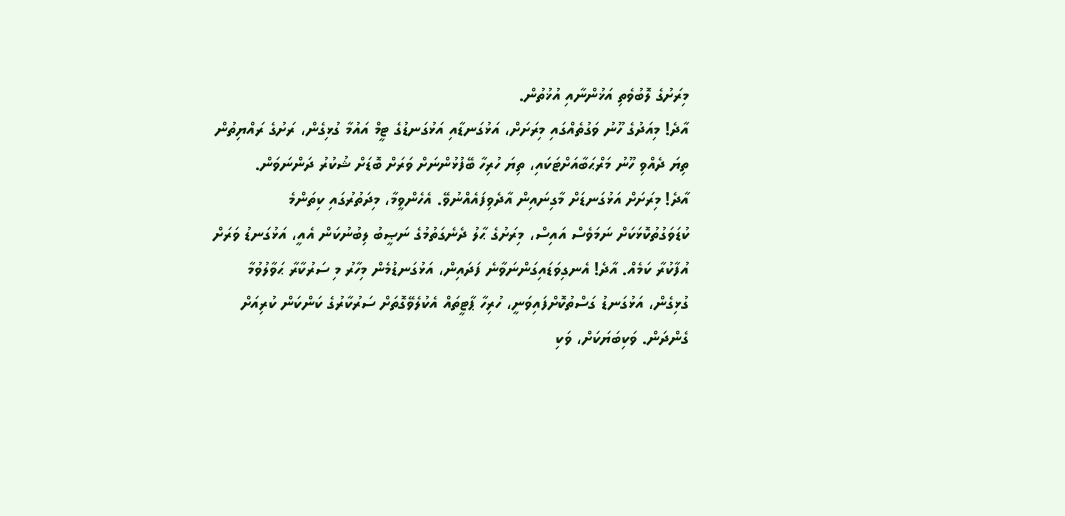މިރަށުގެ ލޮބުވެތި އަޚުންނާއި އުޚުތުން.
އާދެ! މިއަދުގެ ހޫނު ވަގުތެއްގައި މިރަށަށް، އަޅުގަނޑާއި އަޅުގަނޑުގެ ޓީމް އައުމާ ގުޅިގެން، ރަށުގެ ރައްޔިތުން ތިޔަ ދެއްވި ހޫނު މަރްޙަބާއަށްޓަކައި، ތިޔަ ހުރިހާ ބޭފުޅުންނަށް ވަރަށް ބޮޑަށް ޝުކުރު ދަންނަވަން.
އާދެ! މިރަށަށް އަޅުގަނޑަށް މާގިނައިން އާދެވިފައެއްނުވޭ. އެހެންވީމާ، މިދަތުރުގައި ކިތަންމެ ކުޑަވަގުތުކޮޅަކަށް ނަމަވެސް އައިސް، މިރަށުގެ ޙާލު ދެނެގަތުމުގެ ނަޞީބު ލިބުނުކަން އެއީ، އަޅުގަނޑު ވަރަށް އުފާކުރާ ކަމެއް. އާދެ! އެނގިވަޑައިގަންނަވާނެ ފަދައިން، އަޅުގަނޑުމެން މިހާރު މި ސަރުކާރާ ޙަވާލުވުމާ ގުޅިގެން، އަޅުގަނޑު ގަސްތުކޮށްފައިވަނީ، ހުރިހާ ޕާޓީތައް އެކުލެވޭގޮތަށް ސަރުކާރުގެ ކަންކަން ކުރިއަށް ގެންދަން. ވަކިބަޔަކަށް، ވަކި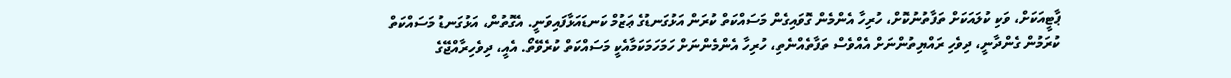ޕާޓީއަކަށް، ވަކި ކުލައަކަށް ތަފާތުނުކޮށް، ހުރިހާ އެންމެން ގޮވައިގެން މަސައްކަތް ކުރަން އަޅުގަނޑުގެ ޢަޒުމް ކަނޑައަޅާފައިވަނީ. އެގޮތުން، އަޅުގަނޑު މަސައްކަތް ކުރަމުން ގެންދާނީ، ދިވެހި ރައްޔިތުންނަށް އެއްވެސް ތަފާތެއްނެތި، ހުރިހާ އެންމެންނަށް ހަމަހަމަކަމާއެކީ މަސައްކަތް ކުރެވޭތޯ. އެއީ، ދިވެހިރާއްޖޭގެ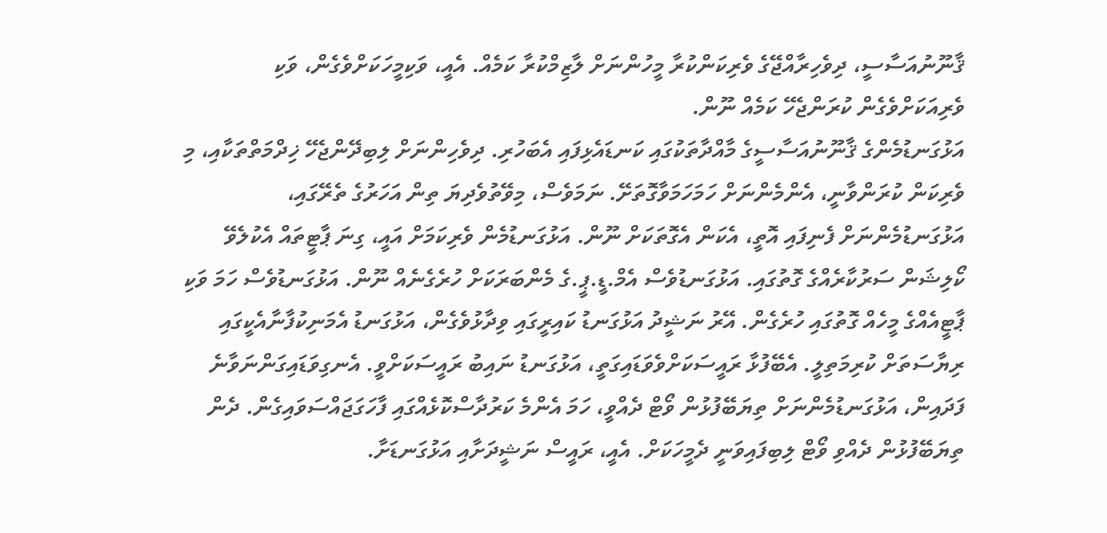ޤާނޫނުއަސާސީ، ދިވެހިރާއްޖޭގެ ވެރިކަންކުރާ މީހުންނަށް ލާޒިމްކުރާ ކަމެއް. އެއީ، ވަކިމީހަކަށްވެގެން، ވަކި ވެރިއަކަށްވެގެން ކުރަންޖެހޭ ކަމެއް ނޫން.
އަޅުގަނޑުމެންގެ ޤާނޫނުއަސާސީގެ މާއްދާތަކުގައި ކަނޑައެޅިފައި އެބަހުރި. ދިވެހިންނަށް ލިބިދޭންޖެހޭ ޚިދްމަތްތަކާއި، މި ވެރިކަން ކުރަންވާނީ، އެންމެންނަށް ހަމަހަމަވާގޮތަށޭ. ނަމަވެސް، މިވޭތުވެދިޔަ ތިން އަހަރުގެ ތެރޭގައި، އަޅުގަނޑުމެންނަށް ފެނިފައި އޮތީ، އެކަން އެގޮތަކަށް ނޫން. އަޅުގަނޑުމެން ވެރިކަމަށް އައީ، ގިނަ ޕާޓީތައް އެކުލެވޭ ކޯލިޝަން ސަރުކާރެއްގެ ގޮތުގައި. އަޅުގަނޑުވެސް އެމް.ޑީ.ޕީ.ގެ މެންބަރަކަށް ހުރެގެނެއް ނޫން. އަޅުގަނޑުވެސް ހަމަ ވަކި ޕާޓީއެއްގެ މީހެއް ގޮތުގައި ހުރެގެން. އޭރު ނަޝީދު އަޅުގަނޑު ކައިރީގައި ވިދާޅުވެގެން، އަޅުގަނޑު އެމަނިކުފާނާއެކީގައި ރިޔާސަތަށް ކުރިމަތިލީ. އެބޭފުޅާ ރައީސަކަށްވެވަޑައިގަތީ، އަޅުގަނޑު ނައިބު ރައީސަކަށްވީ. އެނގިވަޑައިގަންނަވާނެ ފަދައިން، އަޅުގަނޑުމެންނަށް ތިޔަބޭފުޅުން ވޯޓް ދެއްވީ، ހަމަ އެންމެ ކަރުދާސްކޮޅެއްގައި ފާހަގަޖައްސަވައިގެން. ދެން ތިޔަބޭފުޅުން ދެއްވި ވޯޓް ލިބިފައިވަނީ ދެމީހަކަށް. އެއީ، ރައީސް ނަޝީދަށާއި އަޅުގަނޑަށާ.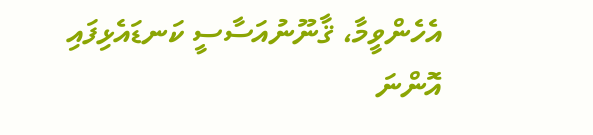އެހެންވީމާ، ޤާނޫނުއަސާސީ ކަނޑައެޅިފައި އޮންނަ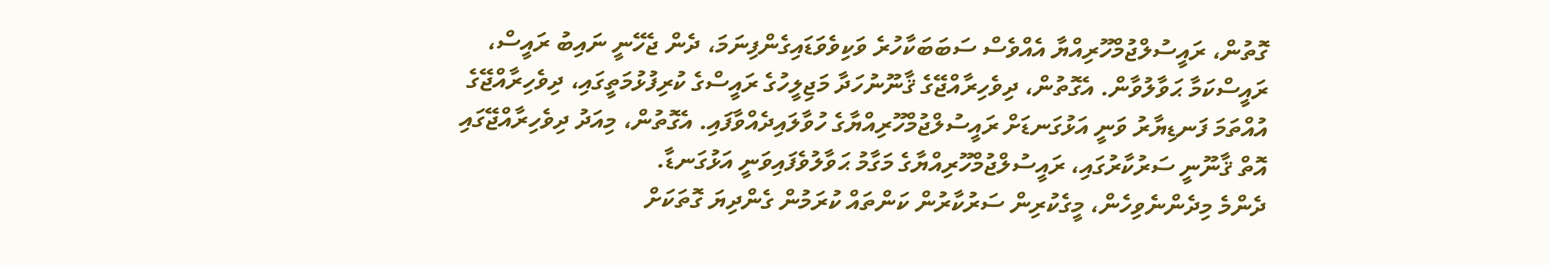ގޮތުން، ރައީސުލްޖުމްހޫރިއްޔާ އެއްވެސް ސަބަބަކާހުރެ ވަކިވެވަޑައިގެންފިނަމަ، ދެން ޖެހޭނީ ނައިބު ރައީސް، ރައީސްކަމާ ޙަވާލުވާން. އެގޮތުން، ދިވެހިރާއްޖޭގެ ޤާނޫނުހަދާ މަޖިލީހުގެ ރައީސްގެ ކުރިފުޅުމަތީގައި، ދިވެހިރާއްޖޭގެ އުއްތަމަ ފަނޑިޔާރު ވަނީ އަޅުގަނޑަށް ރައީސުލްޖުމްހޫރިއްޔާގެ ހުވާލައިދެއްވާފައި. އެގޮތުން، މިއަދު ދިވެހިރާއްޖޭގައި އޮތް ޤާނޫނީ ސަރުކާރުގައި، ރައީސުލްޖުމްހޫރިއްޔާގެ މަގާމު ޙަވާލުވެފައިވަނީ އަޅުގަނޑާ.
ދެންމެ މިދެންނެވިހެން، މީގެކުރިން ސަރުކާރުން ކަންތައް ކުރަމުން ގެންދިޔަ ގޮތަކަށް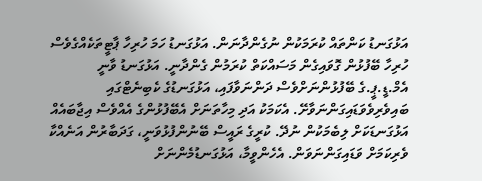އަޅުގަނޑު ކަންތައް ކުރަމަކުން ނުގެންދާނަން. އަޅުގަނޑު ހަމަ ހުރިހާ ޕާޓީތަކެއްގެވެސް ހުރިހާ ބޭފުޅުން ގޮވައިގެން މަސައްކަތް ކުރަމުން ގެންދާނީ. އަޅުގަނޑު ވާނީ އެމް.ޑީ.ޕީ.ގެ ބޭފުޅުންނަށްވެސް ދަންނަވާފައި، އަޅުގަނޑުގެ ކެބިނެޓްގައި ބައިވެރިވެވަޑައިގަންނަވާށޭ. އެކަމަކު އަދި މިހާތަނަށް އެބޭފުޅުންގެ އެއްވެސް އިޖާބައެއް އަޅުގަނޑަކަށް ލިބެމަކުން ނުދޭ. ކުރީގެ ރައީސް ބޭނުންފުޅުވަނީ، ގަދަބާރުން އަނެއްކާ ވެރިކަމަށް ވަޑައިގަންނަވަން. އެހެންވީމާ، އަޅުގަނޑުމެންނަށް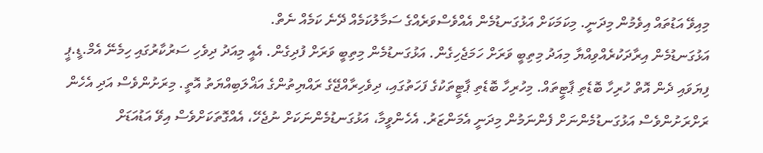މިއިވޭ އަޑުތައް އިވެމުން މިދަނީ. މިކަމަކަށް އަޅުގަނޑުމެން އެއްވެސްވަރެއްގެ ސަމާލުކަމެއް ދޭނެ ކަމެއް ނެތް.
އަޅުގަނޑުމެން އިރާދަކުރެއްވިއްޔާ މިއަދު މިތިބީ ވަރަށް ހަމަޖެހިގެން. އަޅުގަނޑުމެން މިތިބީ ވަރަށް ފުދިގެން. އެއީ މިއަދު ދިވެހި ސަރުކާރުގައި ހިމެނޭ އެމް.ޑީ.ޕީ ފިޔަވައި ދެން އޮތް ހުރިހާ ބޮޑެތި ޕާޓީތައް. މިހުރިހާ ބޮޑެތި ޕާޓީތަކުގެ ފަހަތުގައި، ދިވެހިރާއްޖޭގެ ރައްޔިތުންގެ އަޣްލަބިއްޔަތު އޮތީ. މިރަށުންވެސް އަދި އެހެން ރަށްރަށުންވެސް އަޅުގަނޑުމެންނަށް ފެންނަމުން މިދަނީ އެމަންޒަރު. އެހެންވީމާ، އަޅުގަނޑުމެންނަކަށް ނުޖެހޭ، އެއްގޮތަކަށްވެސް އިވޭ އަޑުއަޑަށް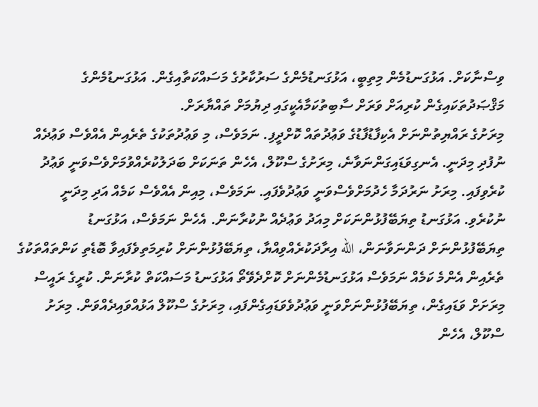ވިސްނާކަށް. އަޅުގަނޑުމެން މިތިބީ، އަޅުގަނޑުމެންގެ ސަރުކާރުގެ މަސައްކަތާއިގެން. އަޅުގަނޑުމެންގެ މަޤްޞަދުތަކައިގެން ކުރިއަށް ވަރަށް ސާބިތުކަމާއެކީގައި ދިޔުމަށް ތައްޔާރަށް.
މިރަށުގެ ރައްޔިތުންނަށް އެކިފާޑުފާޑުގެ ވަޢުދުތައް ކޮށްދީފި. ނަމަވެސް، މި ވަޢުދުތަކުގެ ތެރެއިން އެއްވެސް ވަޢުދެއް ނުފުދި މިދަނީ. އެނގިވަޑައިގަންނަވާނެ، މިރަށުގެ ސްކޫލް، އެހެން ތަނަކަށް ބަދަލުކުރެއްވުމަށްވެސްވަނީ ވަޢުދު ކުރެވިފައި. މިރަށު ނަރުދަމާ ހެދުމަށްވެސްވަނީ ވަޢުދުވެފައި. ނަމަވެސް، މިއިން އެއްވެސް ކަމެއް އަދި މިދަނީ ނުކުރެވި. އަޅުގަނޑު ތިޔަބޭފުޅުންނަކަށް މިއަދު ވަޢުދެއް ނުކުރާނަން. އެހެން ނަމަވެސް، އަޅުގަނޑު ތިޔަބޭފުޅުންނަށް ދަންނަވާނަން، الله އިރާދަކުރެއްވިއްޔާ، ތިޔަބޭފުޅުންނަށް ކުރިމަތިވެފައިވާ ބޮޑެތި ކަންތައްތަކުގެ ތެރެއިން އެންމެ ކަމެއް ނަމަވެސް އަޅުގަނޑުމެންނަށް ކޮށްދެވޭތޯ އަޅުގަނޑު މަސައްކަތް ކުރާނަން. ކުރީގެ ރައީސް މިރަށަށް ވަޑައިގެން، ތިޔަބޭފުޅުންނަށްވަނީ ވަޢުދުވެވަޑައިގެންފައި، މިރަށުގެ ސްކޫލް އަޅުއްވައިދެއްވަން. މިރަށު ސްކޫލް، އެހެން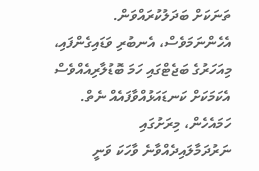ތަނަކަށް ބަދަލުކުރައްވަން. އެހެންނަމަވެސް، އެނބުރި ވަޑައިގެންފައި، މިއަހަރުގެ ބަޖެޓްގައި ހަމަ ބޮޑުލާރިއެއްވެސް އެކަމަކަށް ކަނޑައަޅުއްވާފައެއް ނެތް. ހަމައެހެން، މިރަށުގައި ނަރުދަމާލައިދެއްވާނެ ވާހަކަ ވަނީ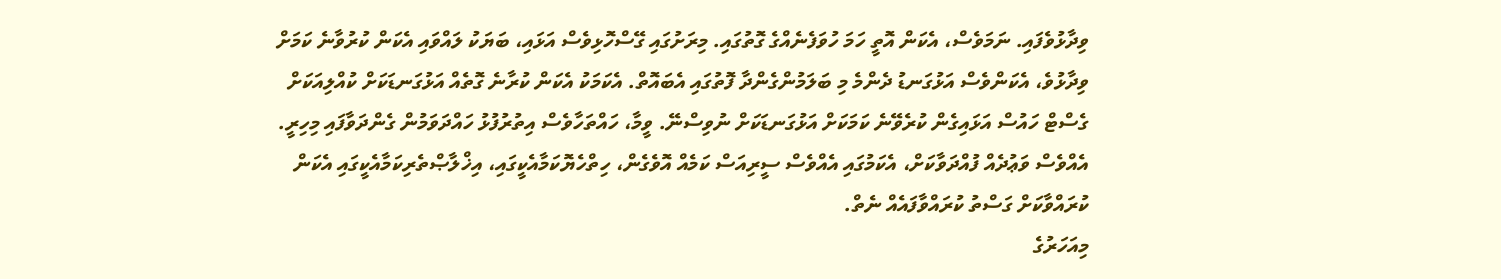ވިދާޅުވެފައި. ނަމަވެސް، އެކަން އޮތީ ހަމަ ހުވަފެނެއްގެ ގޮތުގައި. މިރަށުގައި ގޭސްހޮޅިވެސް އަޅައި، ބަޔަކު ލައްވައި އެކަން ކުރުވާނެ ކަމަށް ވިދާޅުވެ، އެކަންވެސް އަޅުގަނޑު ދެންމެ މި ބަލަމުންގެންދާ ފޮތުގައި އެބައޮތް. އެކަމަކު އެކަން ކުރާނެ ގޮތެއް އަޅުގަނޑަކަށް ކުއްލިއަކަށް ގެސްޓް ހައުސް އަޅައިގެން ކުރެވޭނެ ކަމަކަށް އަޅުގަނޑަކަށް ނުވިސްނޭ. ވީމާ، ހައްތަހާވެސް އިތުރުފުޅު ހައްދަވަމުން ގެންދަވާފައި މިހިރީ. އެއްވެސް ވަޢުދެއް ފުއްދަވާކަށް، އެކަމުގައި އެއްވެސް ސީރިއަސް ކަމެއް އޮވެގެން، ހިތްހެޔޮކަމާއެކީގައި، އިޚްލާޞްތެރިކަމާއެކީގައި އެކަން ކުރައްވާކަށް ގަސްތު ކުރައްވާފައެއް ނެތް.
މިއަހަރުގެ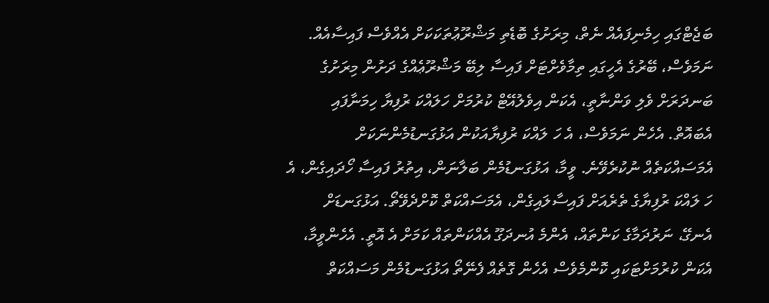ބަޖެޓްގައި ހިމެނިފައެއް ނެތް، މިރަށުގެ ބޮޑެތި މަޝްރޫޢުތަކަކަށް އެއްވެސް ފައިސާއެއް. ނަމަވެސް، ބޭރުގެ އެހީގައި ތިމާވެށްޓަށް ފައިސާ ލިބޭ މަޝްރޫޢެއްގެ ދަށުން މިރަށުގެ ބަނދަރަށް ވެލި ވަންނާތީ، އެކަން އިވެލުއޭޓް ކުރުމަށް ހަލައްކަ ރުފިޔާ ހިމަނާފައި އެބައޮތް. އެހެން ނަމަވެސް، އެ ހަ ލައްކަ ރުފިޔާއަކުން އަޅުގަނޑުމެންނަކަށް އެމަސައްކަތެއް ނުކުރެވޭނެ. ވީމާ، އަޅުގަނޑުމެން ބަލާނަން، އިތުރު ފައިސާ ހޯދައިގެން، އެ ހަ ލައްކަ ރުފިޔާގެ ތެރެއަށް ފައިސާލައިގެން، އެމަސައްކަތް ކޮށްދެވޭތޯ. އަޅުގަނޑަށް އެނގޭ، ނަރުދަމާގެ ކަންތައް، އެންމެ އުނދަގޫ އެއްކަންތައް ކަމަށް އެ އޮތީ. އެހެންވީމާ، އެކަން ކުރުމަށްޓަކައި ކޮންމެވެސް އެހެން ގޮތެއް ފެނޭތޯ އަޅުގަނޑުމެން މަސައްކަތް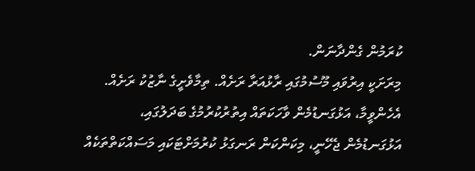ކުރަމުން ގެންދާނަން.
މިރަށަކީ އިރުވައި މޫސުމުގައި ރާޅުއަރާ ރަށެއް. ތިމާވެށީގެ ނާޒުކު ރަށެއް. އެހެންވީމާ، އަޅުގަނޑުމެން ވާހަކަތައް އިތުރުކުރުމުގެ ބަދަލުގައި، އަޅުގަނޑުމެން ޖެހޭނީ، މިކަންކަން ރަނގަޅު ކުރުމަށްޓަކައި މަސައްކަތްތަކެއް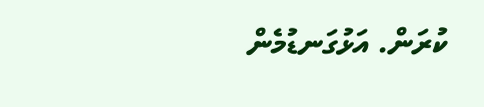ކުރަން. އަޅުގަނޑުމެން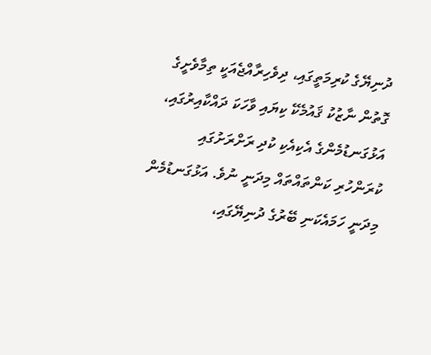ދުނިޔޭގެ ކުރިމަތީގައި، ދިވެހިރާއްޖެއަކީ ތިމާވެށީގެ ގޮތުން ނާޒުކު ޤައުމެކޭ ކިޔައި ވާހަކަ ދައްކާއިރުގައި، އަޅުގަނޑުމެންގެ އެކިއެކި ކުދި ރަށްރަށުގައި ކުރަންހުރި ކަންތައްތައް މިދަނީ ނުވެ. އަޅުގަނޑުމެން މިދަނީ ހަމައެކަނި ބޭރުގެ ދުނިޔޭގައި،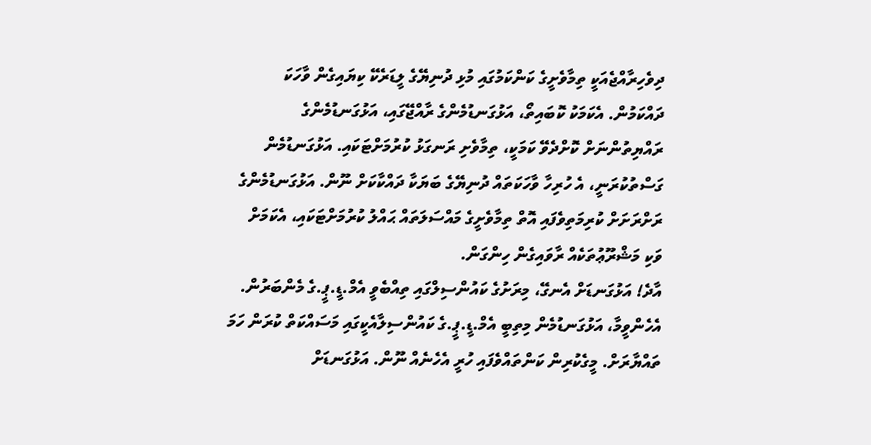ދިވެހިރާއްޖެއަކީ ތިމާވެށީގެ ކަންކަމުގައި މުޅި ދުނިޔޭގެ ލީޑަރެކޭ ކިޔައިގެން ވާހަކަ ދައްކަމުން. އެކަމަކު ކޮބައިތޯ، އަޅުގަނޑުމެންގެ ރާއްޖޭގައި، އަޅުގަނޑުމެންގެ ރައްޔިތުންނަށް ކޮށްދެވޭ ކަމަކީ، ތިމާވެށި ރަނގަޅު ކުރުމަށްޓަކައި. އަޅުގަނޑުމެން ގަސްތުކުރަނީ، އެ ހުރިހާ ވާހަކަތައް ދުނިޔޭގެ ބަޔަކާ ދައްކާކަށް ނޫން. އަޅުގަނޑުމެންގެ ރަށްރަށަށް ކުރިމަތިވެފައި އޮތް ތިމާވެށީގެ މައްސަލަތައް ޙައްލު ކުރުމަށްޓަކައި، އެކަމަށް ވަކި މަޝްރޫޢުތަކެއް ރާވައިގެން ހިންގަން.
އާދެ! އަޅުގަނޑަށް އެނގޭ، މިރަށުގެ ކައުންސިލްގައި ތިއްބެވީ އެމް.ޑީ.ޕީ.ގެ މެންބަރުން. އެހެންވީމާ، އަޅުގަނޑުމެން މިތިބީ އެމް.ޑީ.ޕީ.ގެ ކައުންސިލާއެކީގައި މަސައްކަތް ކުރަން ހަމަ ތައްޔާރަށް. މީގެކުރިން ކަންތައްވެފައި ހުރީ އެހެނެއް ނޫން. އަޅުގަނޑަށް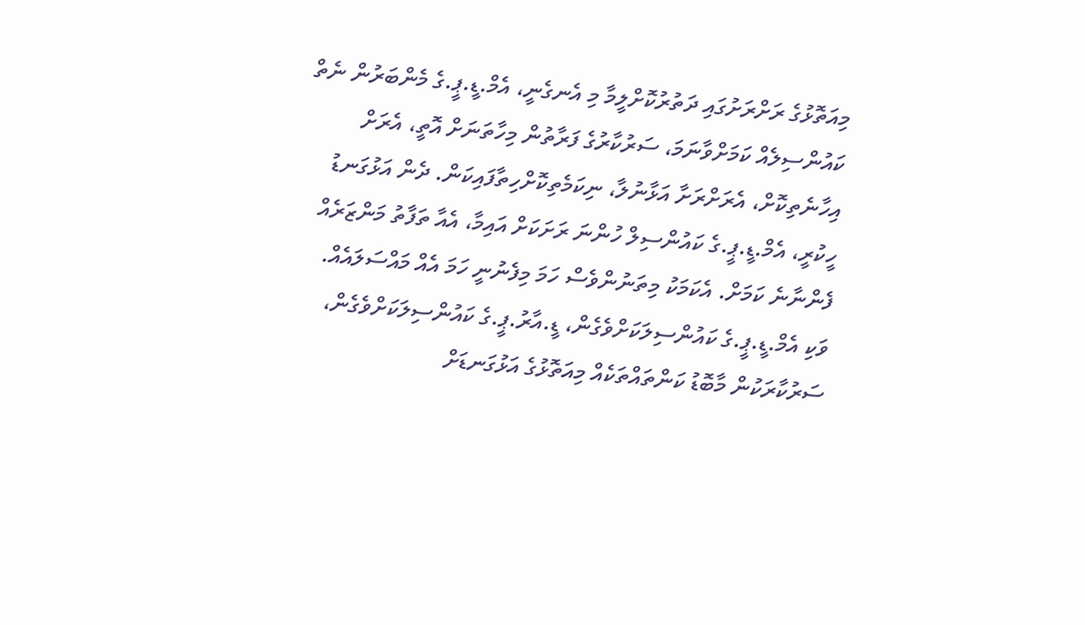މިއަތޮޅުގެ ރަށްރަށުގައި ދަތުރުކޮށްލީމާ މި އެނގެނީ، އެމް.ޑީ.ޕީ.ގެ މެންބަރުން ނެތް ކައުންސިލެއް ކަމަށްވާނަމަ، ސަރުކާރުގެ ފަރާތުން މިހާތަނަށް އޮތީ، އެރަށް އިހާނެތިކޮށް، އެރަށްރަށާ އަޅާނުލާ، ނިކަމެތިކޮށްހިތާފައިކަން. ދެން އަޅުގަނޑު ހީކުރީ، އެމް.ޑީ.ޕީ.ގެ ކައުންސިލް ހުންނަ ރަށަކަށް އައިމާ، އެއާ ތަފާތު މަންޒަރެއް ފެންނާނެ ކަމަށް. އެކަމަކު މިތަނުންވެސް ހަމަ މިފެނުނީ ހަމަ އެއް މައްސަލައެއް. ވަކި އެމް.ޑީ.ޕީ.ގެ ކައުންސިލަކަށްވެގެން، ޑީ.އާރު.ޕީ.ގެ ކައުންސިލަކަށްވެގެން، ސަރުކާރަކުން މާބޮޑު ކަންތައްތަކެއް މިއަތޮޅުގެ އަޅުގަނޑަށް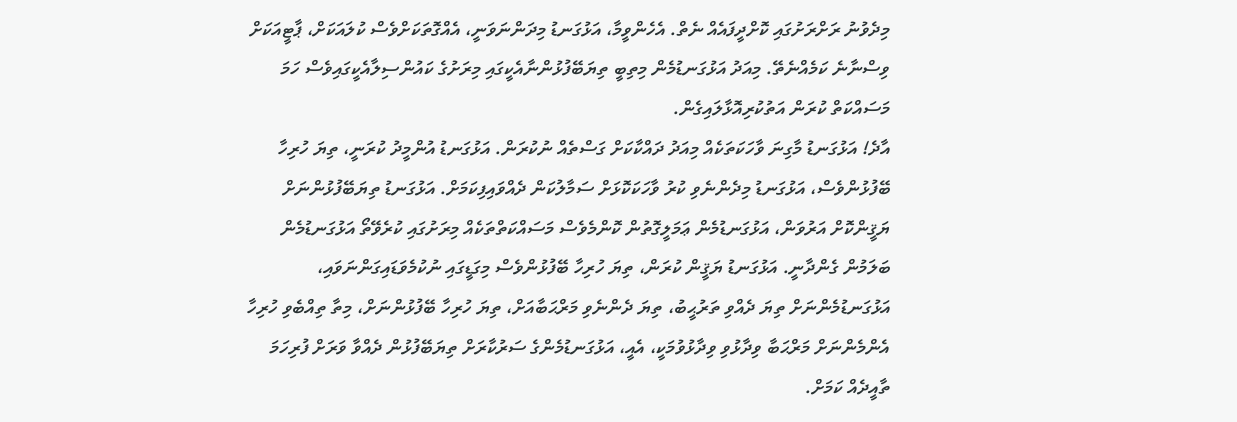މިދެވުނު ރަށްރަށުގައި ކޮށްދީފައެއް ނެތް. އެހެންވީމާ، އަޅުގަނޑު މިދަންނަވަނީ، އެއްގޮތަކަށްވެސް ކުލައަކަށް، ޕާޓީއަކަށް ވިސްނާނެ ކަމެއްނެތޭ. މިއަދު އަޅުގަނޑުމެން މިތިބީ ތިޔަބޭފުޅުންނާއެކީގައި މިރަށުގެ ކައުންސިލާއެކީގައިވެސް ހަމަ މަސައްކަތް ކުރަން އަތުކުރިއޮޅާލައިގެން.
އާދެ! އަޅުގަނޑު މާގިނަ ވާހަކަތަކެއް މިއަދު ދައްކާކަށް ގަސްތެއް ނުކުރަން. އަޅުގަނޑު އުންމީދު ކުރަނީ، ތިޔަ ހުރިހާ ބޭފުޅުންވެސް، އަޅުގަނޑު މިދެންނެވި ކުރު ވާހަކަކޮޅަށް ސަމާލުކަން ދެއްވައިފިކަމަށް. އަޅުގަނޑު ތިޔަބޭފުޅުންނަށް ޔަޤީންކޮށް އަރުވަން، އަޅުގަނޑުމެން ޢަމަލީގޮތުން ކޮންމެވެސް މަސައްކަތްތަކެއް މިރަށުގައި ކުރެވޭތޯ އަޅުގަނޑުމެން ބަލަމުން ގެންދާނީ. އަޅުގަނޑު ޔަޤީން ކުރަން، ތިޔަ ހުރިހާ ބޭފުޅުންވެސް މިގަޑީގައި ނުކުމެވަޑައިގަންނަވައި، އަޅުގަނޑުމެންނަށް ތިޔަ ދެއްވި ތަރުޙީބު، ތިޔަ ދެންނެވި މަރްޙަބާއަށް، ތިޔަ ހުރިހާ ބޭފުޅުންނަށް، މިތާ ތިއްބެވި ހުރިހާ އެންމެންނަށް މަރްޙަބާ ވިދާޅުވި ވިދާޅުވުމަކީ، އެއީ، އަޅުގަނޑުމެންގެ ސަރުކާރަށް ތިޔަބޭފުޅުން ދެއްވާ ވަރަށް ފުރިހަމަ ތާއީދެއް ކަމަށް.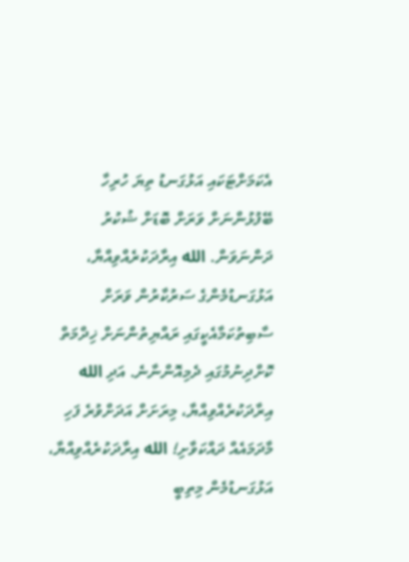އެކަމަށްޓަކައި އަޅުގަނޑު ތިޔަ ހުރިހާ ބޭފުޅުންނަށް ވަރަށް ބޮޑަށް ޝުކުރު ދަންނަވަން. الله އިރާދަކުރެއްވިއްޔާ، އަޅުގަނޑުމެންގެ ސަރުކާރުން ވަރަށް ސާބިތުކަމާއެކީގައި ރައްޔިތުންނަށް ޚިދްމަތް ކޮށްދިނުމުގައި ދެމިއޮންނާނެ. އަދި الله އިރާދަކުރެއްވިއްޔާ، މިރަށަށް އަދަށްވުރެ ފަހި މާދަމައެއް ދައްކަވާށި! الله އިރާދަކުރެއްވިއްޔާ، އަޅުގަނޑުމެން މިތިބީ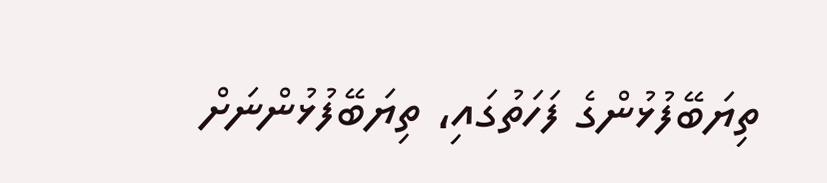ތިޔަބޭފުޅުންގެ ފަހަތުގައި، ތިޔަބޭފުޅުންނަށް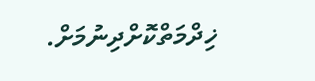ޚިދްމަތްކޮށްދިނުމަށް.